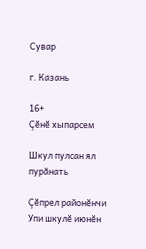Сувар

г. Казань

16+
Çӗнӗ хыпарсем

Шкул пулсан ял пурăнать

Çӗпрел районӗнчи Упи шкулӗ июнӗн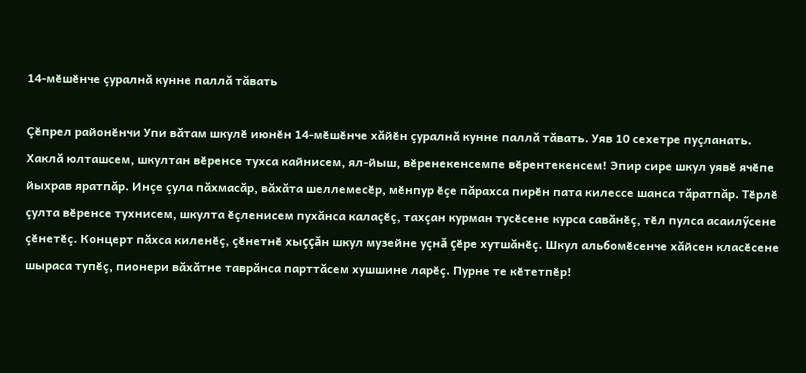14-мӗшӗнче çуралнă кунне паллă тăвать

Çӗпрел районӗнчи Упи вăтам шкулӗ июнӗн 14-мӗшӗнче хăйӗн çуралнă кунне паллă тăвать. Уяв 10 сехетре пуçланать. Хаклă юлташсем, шкултан вӗренсе тухса кайнисем, ял-йыш, вӗренекенсемпе вӗрентекенсем! Эпир сире шкул уявӗ ячӗпе йыхрав яратпăр. Инçе çула пăхмасăр, вăхăта шеллемесӗр, мӗнпур ӗçе пăрахса пирӗн пата килессе шанса тăратпăр. Тӗрлӗ çулта вӗренсе тухнисем, шкулта ӗçленисем пухăнса калаçӗç, тахçан курман тусӗсене курса савăнӗç, тӗл пулса асаилӳсене çӗнетӗç. Концерт пăхса киленӗç, çӗнетнӗ хыççăн шкул музейне уçнă çӗре хутшăнӗç. Шкул альбомӗсенче хăйсен класӗсене шыраса тупӗç, пионери вăхăтне таврăнса парттăсем хушшине ларӗç. Пурне те кӗтетпӗр!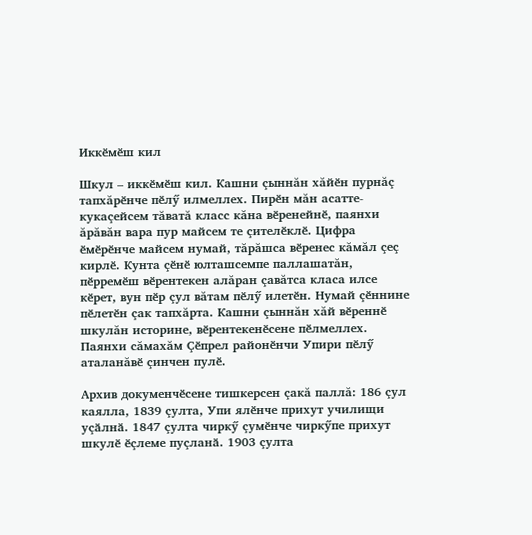Иккӗмӗш кил

Шкул – иккӗмӗш кил. Кашни çыннăн хăйӗн пурнăç тапхăрӗнче пӗлӳ илмеллех. Пирӗн мăн асатте-кукаçейсем тăватă класс кăна вӗренейнӗ, паянхи ăрăвăн вара пур майсем те çителӗклӗ. Цифра ӗмӗрӗнче майсем нумай, тăрăшса вӗренес кăмăл çеç кирлӗ. Кунта çӗнӗ юлташсемпе паллашатăн, пӗрремӗш вӗрентекен алăран çавăтса класа илсе кӗрет, вун пӗр çул вăтам пӗлӳ илетӗн. Нумай çӗннине пӗлетӗн çак тапхăрта. Кашни çыннăн хăй вӗреннӗ шкулăн историне, вӗрентекенӗсене пӗлмеллех. Паянхи сăмахăм Çӗпрел районӗнчи Упири пӗлӳ аталанăвӗ çинчен пулӗ.

Архив докуменчӗсене тишкерсен çакă паллă: 186 çул каялла, 1839 çулта, Упи ялӗнче прихут училищи уçӑлнӑ. 1847 çулта чиркӳ çумӗнче чиркӳпе прихут шкулӗ ӗçлеме пуçланӑ. 1903 çулта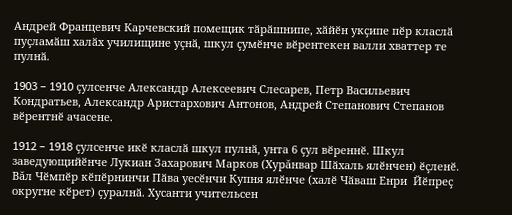Андрей Францевич Карчевский помещик тӑрӑшнипе, хӑйӗн укçипе пӗр класлӑ пуçламӑш халӑх училищине уçнӑ, шкул çумӗнче вӗрентекен валли хваттер те пулнӑ.

1903 – 1910 çулсенче Александр Алексеевич Слесарев, Петр Васильевич Кондратьев, Александр Аристархович Антонов, Андрей Степанович Степанов вӗрентнӗ ачасене.

1912 – 1918 çулсенче икӗ класлӑ шкул пулнӑ, унта 6 çул вӗреннӗ. Шкул заведующийӗнче Лукиан Захарович Марков (Хурăнвар Шӑхаль ялӗнчен) ӗçленӗ. Вăл Чӗмпӗр кӗпӗрнинчи Пӑва уесӗнчи Купня ялӗнче (халӗ Чӑваш Енри  Йӗпреç округне кӗрет) çуралнӑ. Хусанти учительсен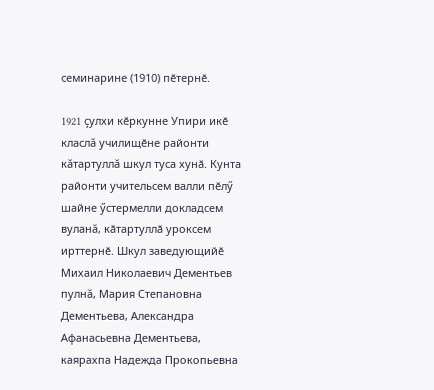семинарине (1910) пӗтернӗ.

1921 çулхи кӗркунне Упири икӗ класлă училищӗне районти кăтартуллă шкул туса хунӑ. Кунта районти учительсем валли пӗлӳ шайне ӳстермелли докладсем вуланă, кӑтартуллӑ уроксем ирттернӗ. Шкул заведующийӗ Михаил Николаевич Дементьев пулнă, Мария Степановна Дементьева, Александра Афанасьевна Дементьева, каярахпа Надежда Прокопьевна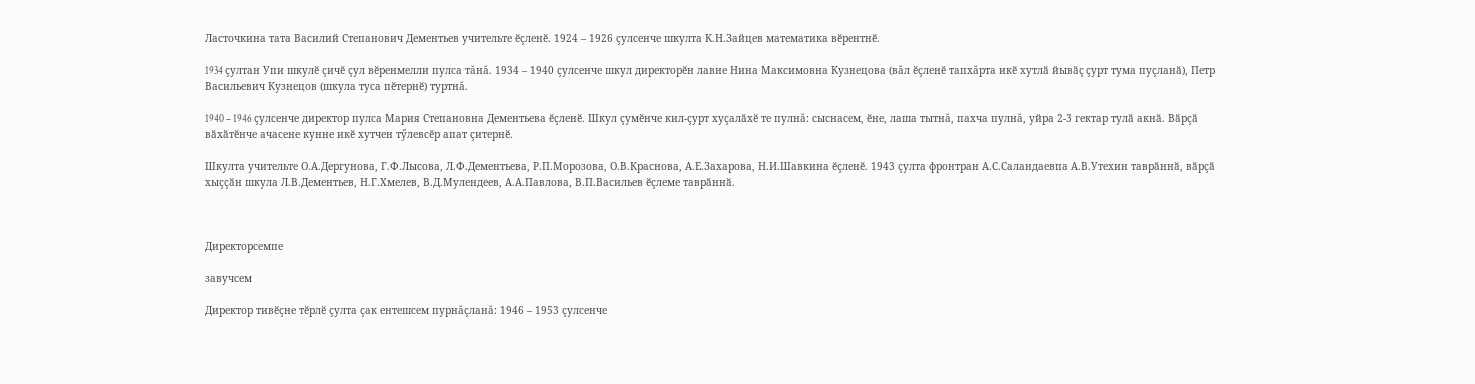Ласточкина тата Василий Степанович Дементьев учительте ӗçленӗ. 1924 – 1926 çулсенче шкулта К.Н.Зайцев математика вӗрентнӗ.

1934 çултан Упи шкулӗ çичӗ çул вӗренмелли пулса тăнă. 1934 – 1940 çулсенче шкул директорӗн лавне Нина Максимовна Кузнецова (вăл ӗçленӗ тапхăрта икӗ хутлӑ йывӑç çурт тума пуçланӑ), Петр Васильевич Кузнецов (шкула туса пӗтернӗ) туртнă.

1940 – 1946 çулсенче директор пулса Мария Степановна Дементьева ӗçленӗ. Шкул çумӗнче кил-çурт хуçалӑхӗ те пулнă: сыснасем, ӗне, лаша тытнă, пахча пулнă, уйра 2-3 гектар тулӑ акнӑ. Вӑрçӑ вӑхӑтӗнче ачасене кунне икӗ хутчен тӳлевсӗр апат çитернӗ.

Шкулта учительте О.А.Дергунова, Г.Ф.Лысова, Л.Ф.Дементьева, Р.П.Морозова, О.В.Краснова, А.Е.Захарова, Н.И.Шавкина ӗçленӗ. 1943 çулта фронтран А.С.Саландаевпа А.В.Утехин таврӑннӑ, вӑрçӑ хыççӑн шкула Л.В.Дементьев, Н.Г.Хмелев, В.Д.Мулендеев, А.А.Павлова, В.П.Васильев ӗçлеме таврӑннӑ.



Директорсемпе

завучсем

Директор тивӗçне тӗрлӗ çулта çак ентешсем пурнăçланă: 1946 – 1953 çулсенче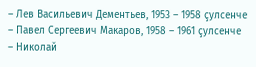– Лев Васильевич Дементьев, 1953 – 1958 çулсенче – Павел Сергеевич Макаров, 1958 – 1961 çулсенче – Николай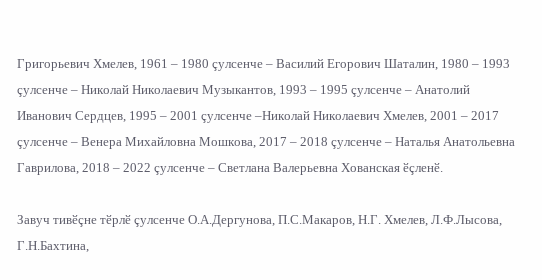Григорьевич Хмелев, 1961 – 1980 çулсенче – Василий Егорович Шаталин, 1980 – 1993 çулсенче – Николай Николаевич Музыкантов, 1993 – 1995 çулсенче – Анатолий Иванович Сердцев, 1995 – 2001 çулсенче –Николай Николаевич Хмелев, 2001 – 2017 çулсенче – Венера Михайловна Мошкова, 2017 – 2018 çулсенче – Наталья Анатольевна Гаврилова, 2018 – 2022 çулсенче – Светлана Валерьевна Хованская ӗçленӗ.

Завуч тивӗçне тӗрлӗ çулсенче О.А.Дергунова, П.С.Макаров, Н.Г. Хмелев, Л.Ф.Лысова, Г.Н.Бахтина,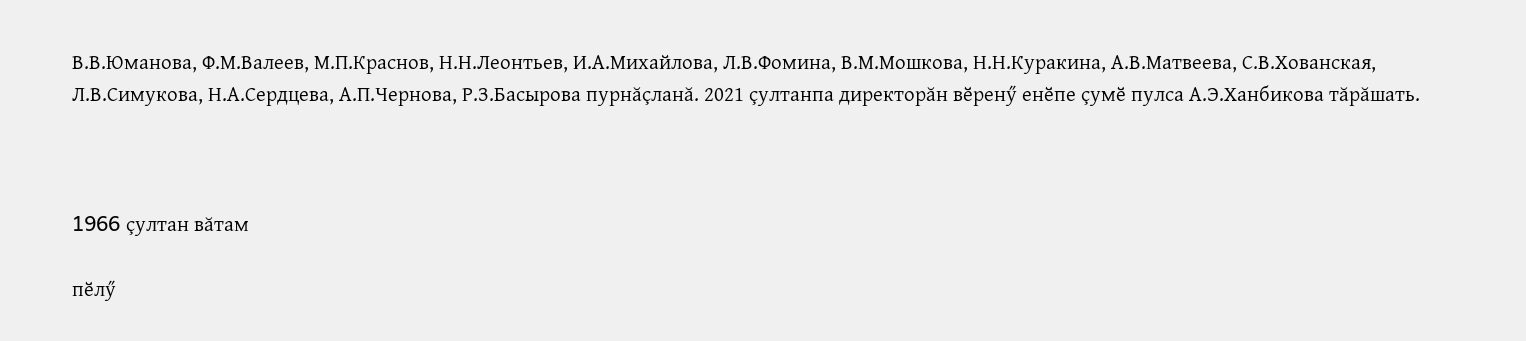В.В.Юманова, Ф.М.Валеев, М.П.Краснов, Н.Н.Леонтьев, И.А.Михайлова, Л.В.Фомина, В.М.Мошкова, Н.Н.Куракина, А.В.Матвеева, С.В.Хованская, Л.В.Симукова, Н.А.Сердцева, А.П.Чернова, Р.З.Басырова пурнăçланă. 2021 çултанпа директорăн вӗренӳ енӗпе çумӗ пулса А.Э.Ханбикова тăрăшать.



1966 çултан вăтам

пӗлӳ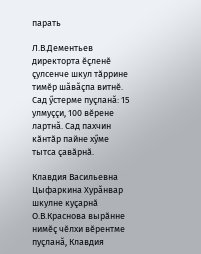парать

Л.В.Дементьев директорта ӗçленӗ çулсенче шкул тӑррине тимӗр шăвăçпа витнӗ. Сад ӳстерме пуçланă: 15 улмуççи, 100 вӗрене лартнă. Сад пахчин кӑнтӑр пайне хӳме тытса çавӑрнӑ.

Клавдия Васильевна Цыфаркина Хурăнвар шкулне куçарнӑ О.В.Краснова вырӑнне нимӗç чӗлхи вӗрентме пуçланă, Клавдия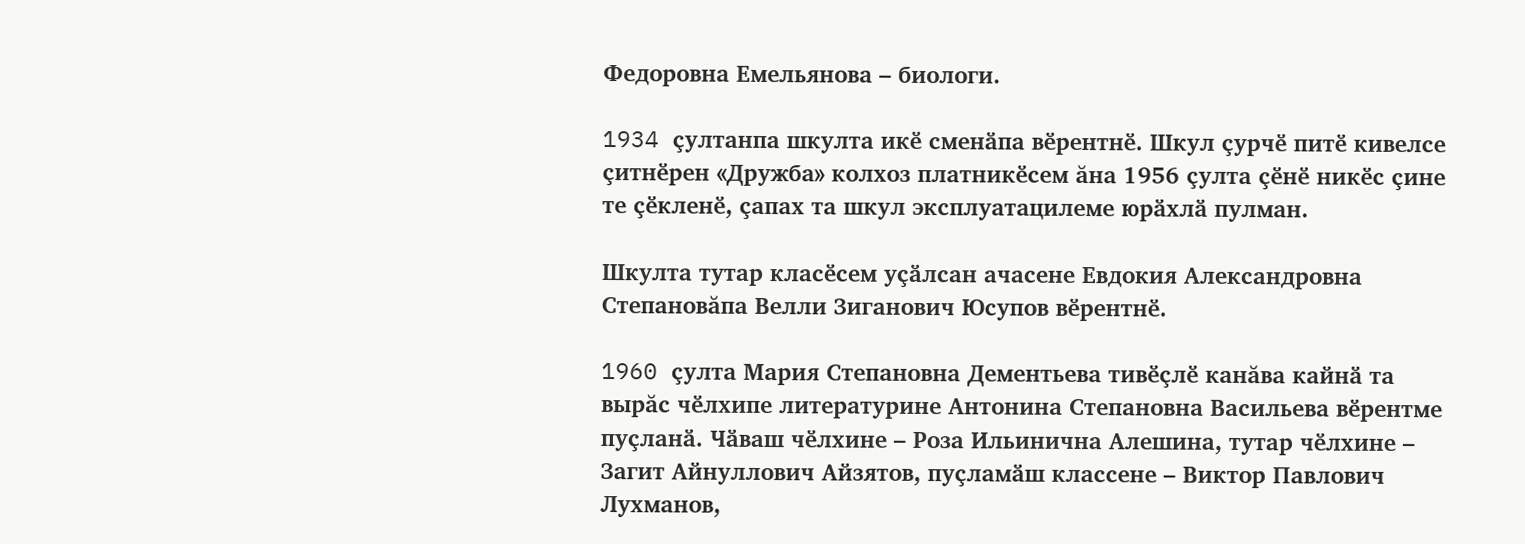Федоровна Емельянова – биологи.

1934 çултанпа шкулта икӗ сменӑпа вӗрентнӗ. Шкул çурчӗ питӗ кивелсе çитнӗрен «Дружба» колхоз платникӗсем ăна 1956 çулта çӗнӗ никӗс çине те çӗкленӗ, çапах та шкул эксплуатацилеме юрӑхлӑ пулман.

Шкулта тутар класӗсем уçӑлсан ачасене Евдокия Александровна Степановăпа Велли Зиганович Юсупов вӗрентнӗ.

1960 çулта Мария Степановна Дементьева тивӗçлӗ канăва кайнӑ та вырăс чӗлхипе литературине Антонина Степановна Васильева вӗрентме пуçланӑ. Чӑваш чӗлхине – Роза Ильинична Алешина, тутар чӗлхине –  Загит Айнуллович Айзятов, пуçламӑш классене – Виктор Павлович Лухманов,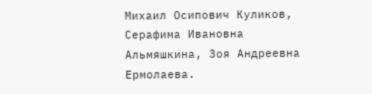Михаил Осипович Куликов, Серафима Ивановна Альмяшкина, Зоя Андреевна Ермолаева.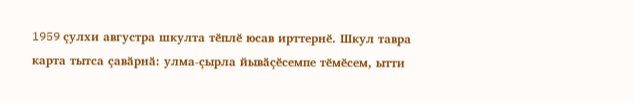1959 çулхи августра шкулта тӗплӗ юсав ирттернӗ. Шкул тавра карта тытса çавӑрнӑ: улма-çырла йывӑçӗсемпе тӗмӗсем, ытти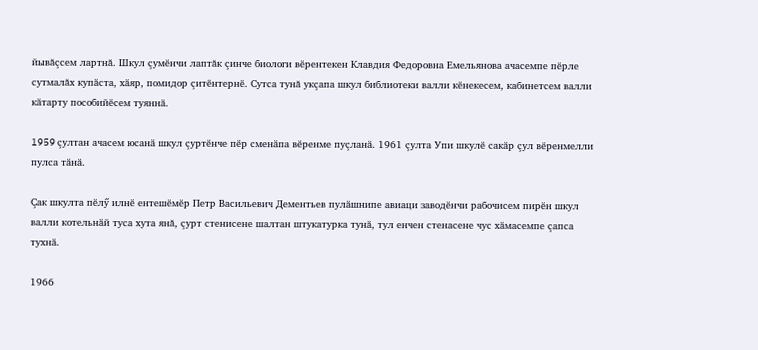йывăçсем лартнă. Шкул çумӗнчи лаптăк çинче биологи вӗрентекен Клавдия Федоровна Емельянова ачасемпе пӗрле сутмалăх купӑста, хӑяр, помидор çитӗнтернӗ. Сутса тунă укçапа шкул библиотеки валли кӗнекесем, кабинетсем валли кӑтарту пособийӗсем туяннӑ.

1959 çултан ачасем юсанӑ шкул çуртӗнче пӗр сменӑпа вӗренме пуçланӑ. 1961 çулта Упи шкулӗ сакӑр çул вӗренмелли пулса тӑнӑ.

Çак шкулта пӗлӳ илнӗ ентешӗмӗр Петр Васильевич Дементьев пулӑшнипе авиаци заводӗнчи рабочисем пирӗн шкул валли котельнӑй туса хута янă, çурт стенисене шалтан штукатурка тунӑ, тул енчен стенасене чус хӑмасемпе çапса тухнӑ.

1966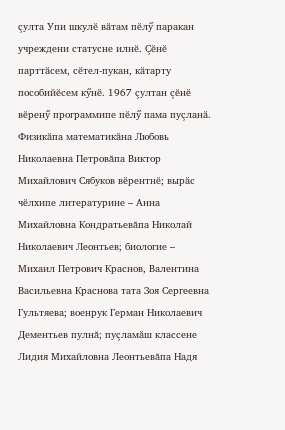çулта Упи шкулӗ вӑтам пӗлӳ паракан учреждени статусне илнӗ. Çӗнӗ парттӑсем, сӗтел-пукан, кӑтарту пособийӗсем кӳнӗ. 1967 çултан çӗнӗ вӗренӳ программипе пӗлӳ пама пуçланӑ. Физикӑпа математикӑна Любовь Николаевна Петровăпа Виктор Михайлович Сябуков вӗрентнӗ; вырӑс чӗлхипе литературине – Анна Михайловна Кондратьевăпа Николай Николаевич Леонтьев; биологие – Михаил Петрович Краснов, Валентина Васильевна Краснова тата Зоя Сергеевна Гультяева; военрук Герман Николаевич Дементьев пулнă; пуçламӑш классене Лидия Михайловна Леонтьевăпа Надя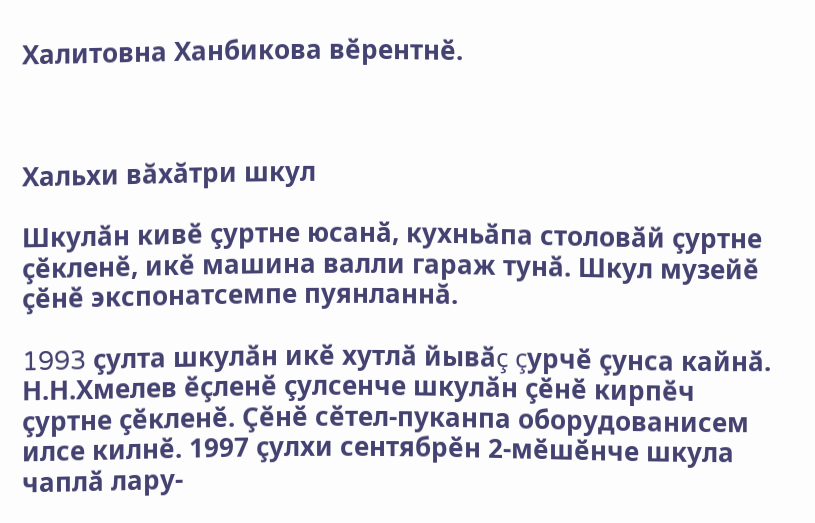Халитовна Ханбикова вӗрентнӗ.



Хальхи вăхăтри шкул

Шкулӑн кивӗ çуртне юсанӑ, кухньӑпа столовӑй çуртне çӗкленӗ, икӗ машина валли гараж тунӑ. Шкул музейӗ çӗнӗ экспонатсемпе пуянланнă.

1993 çулта шкулӑн икӗ хутлӑ йывӑç çурчӗ çунса кайнӑ. Н.Н.Хмелев ӗçленӗ çулсенче шкулӑн çӗнӗ кирпӗч çуртне çӗкленӗ. Çӗнӗ сӗтел-пуканпа оборудованисем илсе килнӗ. 1997 çулхи сентябрӗн 2-мӗшӗнче шкула чаплӑ лару-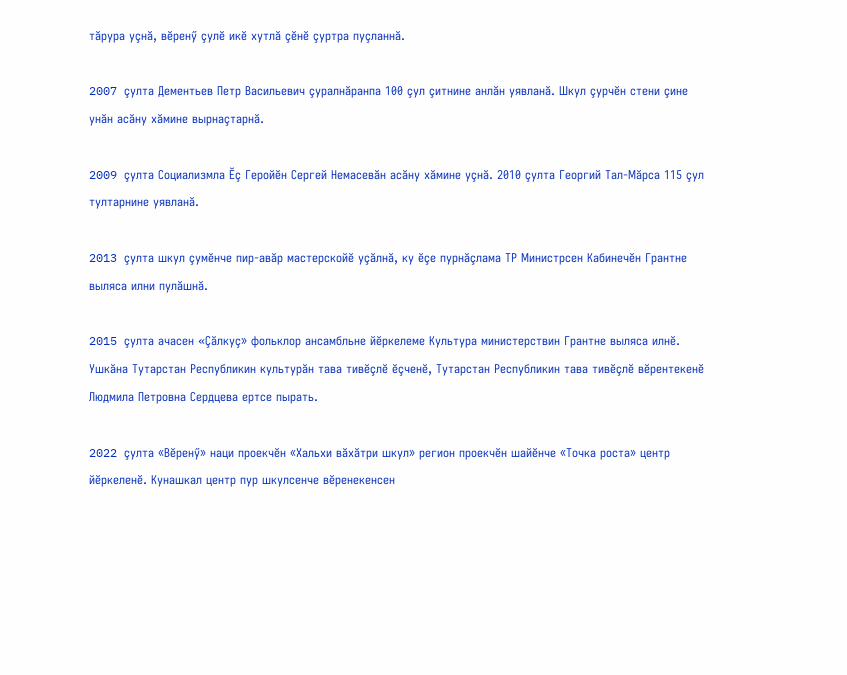тăрура уçнă, вӗренӳ çулӗ икӗ хутлӑ çӗнӗ çуртра пуçланнă.

2007 çулта Дементьев Петр Васильевич çуралнӑранпа 100 çул çитнине анлăн уявланӑ. Шкул çурчӗн стени çине унăн асăну хӑмине вырнаçтарнӑ.

2009 çулта Социализмла Ӗç Геройӗн Сергей Немасевăн асăну хӑмине уçнă. 2010 çулта Георгий Тал-Мăрса 115 çул тултарнине уявланӑ.

2013 çулта шкул çумӗнче пир-авӑр мастерскойӗ уçӑлнӑ, ку ӗçе пурнăçлама ТР Министрсен Кабинечӗн Грантне выляса илни пулăшнă.

2015 çулта ачасен «Çӑлкуç» фольклор ансамбльне йӗркелеме Культура министерствин Грантне выляса илнӗ. Ушкăна Тутарстан Республикин культурăн тава тивӗçлӗ ӗçченӗ, Тутарстан Республикин тава тивӗçлӗ вӗрентекенӗ Людмила Петровна Сердцева ертсе пырать.

2022 çулта «Вӗренӳ» наци проекчӗн «Хальхи вӑхӑтри шкул» регион проекчӗн шайӗнче «Точка роста» центр йӗркеленӗ. Кунашкал центр пур шкулсенче вӗренекенсен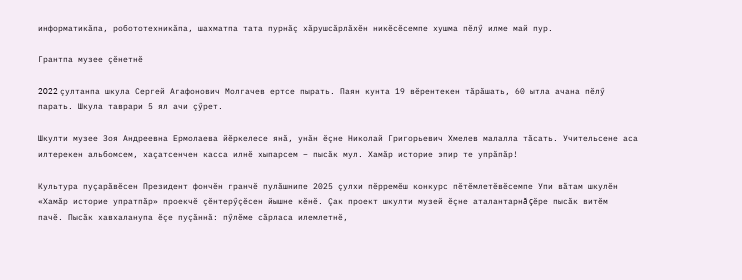информатикӑпа, робототехникӑпа, шахматпа тата пурнӑç хӑрушсӑрлӑхӗн никӗсӗсемпе хушма пӗлӳ илме май пур.

Грантпа музее çӗнетнӗ

2022 çултанпа шкула Сергей Агафонович Молгачев ертсе пырать. Паян кунта 19 вӗрентекен тăрăшать, 60 ытла ачана пӗлӳ парать. Шкула таврари 5 ял ачи çӳрет.

Шкулти музее Зоя Андреевна Ермолаева йӗркелесе янă, унӑн ӗçне Николай Григорьевич Хмелев малалла тăсать. Учительсене аса илтерекен альбомсем, хаçатсенчен касса илнӗ хыпарсем – пысăк мул. Хамӑр историе эпир те упрӑпӑр!

Культура пуçарăвӗсен Президент фончӗн гранчӗ пулăшнипе 2025 çулхи пӗрремӗш конкурс пӗтӗмлетӗвӗсемпе Упи вăтам шкулӗн «Хамăр историе упратпăр» проекчӗ çӗнтерӳçӗсен йышне кӗнӗ. Çак проект шкулти музей ӗçне аталантарнă çӗре пысăк витӗм пачӗ. Пысăк хавхаланупа ӗçе пуçăннă: пӳлӗме сăрласа илемлетнӗ,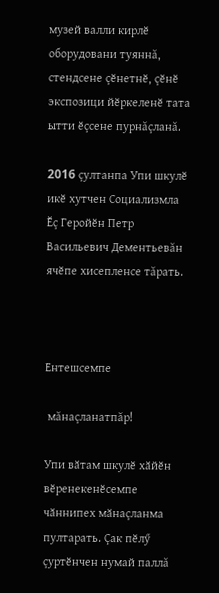музей валли кирлӗ оборудовани туяннă, стендсене çӗнетнӗ, çӗнӗ экспозици йӗркеленӗ тата ытти ӗçсене пурнăçланă.

2016 çултанпа Упи шкулӗ икӗ хутчен Социализмла Ӗç Геройӗн Петр Васильевич Дементьевăн ячӗпе хисепленсе тăрать.



Ентешсемпе

 мăнаçланатпăр!

Упи вӑтам шкулӗ хӑйӗн вӗренекенӗсемпе чӑннипех мӑнаçланма пултарать. Çак пӗлӳ çуртӗнчен нумай паллă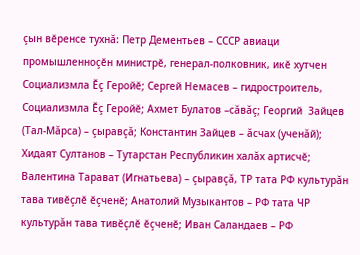çын вӗренсе тухнă: Петр Дементьев – СССР авиаци промышленноçӗн министрӗ, генерал-полковник, икӗ хутчен Социализмла Ӗç Геройӗ; Сергей Немасев – гидростроитель, Социализмла Ӗç Геройӗ; Ахмет Булатов –сăвăç; Георгий  Зайцев (Тал-Мăрса) – çыравçă; Константин Зайцев – ăсчах (ученăй); Хидаят Султанов – Тутарстан Республикин халăх артисчӗ; Валентина Тарават (Игнатьева) – çыравçă, ТР тата РФ культурăн тава тивӗçлӗ ӗçченӗ; Анатолий Музыкантов – РФ тата ЧР культурăн тава тивӗçлӗ ӗçченӗ; Иван Саландаев – РФ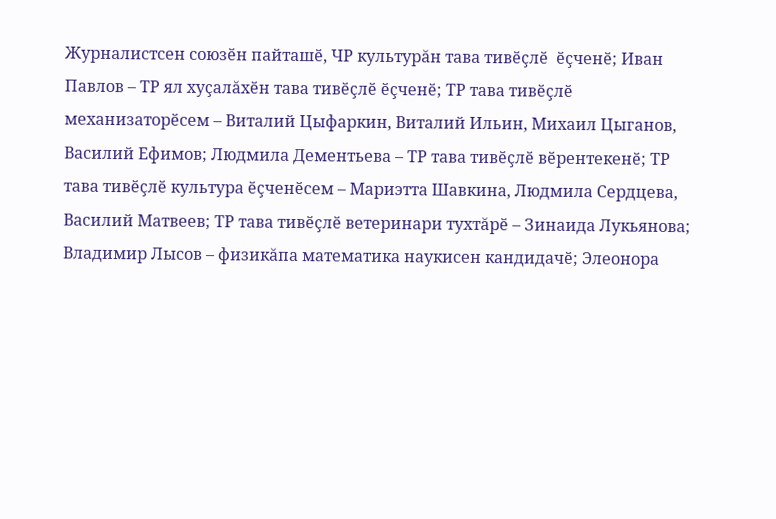Журналистсен союзӗн пайташӗ, ЧР культурăн тава тивӗçлӗ  ӗçченӗ; Иван Павлов – ТР ял хуçалăхӗн тава тивӗçлӗ ӗçченӗ; ТР тава тивӗçлӗ механизаторӗсем – Виталий Цыфаркин, Виталий Ильин, Михаил Цыганов, Василий Ефимов; Людмила Дементьева – ТР тава тивӗçлӗ вӗрентекенӗ; ТР тава тивӗçлӗ культура ӗçченӗсем – Мариэтта Шавкина, Людмила Сердцева, Василий Матвеев; ТР тава тивӗçлӗ ветеринари тухтăрӗ – Зинаида Лукьянова; Владимир Лысов – физикăпа математика наукисен кандидачӗ; Элеонора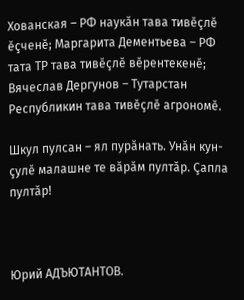Хованская – РФ наукăн тава тивӗçлӗ ӗçченӗ; Маргарита Дементьева – РФ  тата ТР тава тивӗçлӗ вӗрентекенӗ; Вячеслав Дергунов – Тутарстан Республикин тава тивӗçлӗ агрономӗ.

Шкул пулсан – ял пурăнать. Унăн кун-çулӗ малашне те вăрăм пултăр. Çапла пултăр!



Юрий АДЪЮТАНТОВ.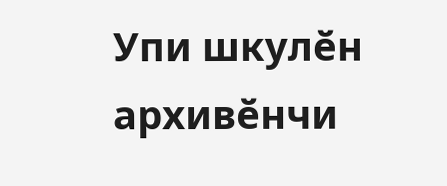Упи шкулӗн архивӗнчи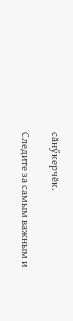сăнӳкерчӗк.

Следите за самым важным и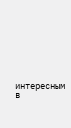интересным в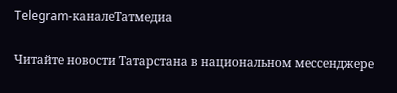Telegram-каналеТатмедиа

Читайте новости Татарстана в национальном мессенджере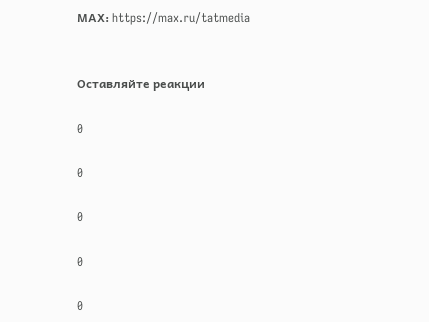MАХ: https://max.ru/tatmedia


Оставляйте реакции

0

0

0

0

0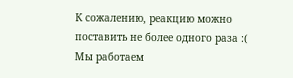К сожалению, реакцию можно поставить не более одного раза :(
Мы работаем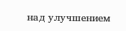над улучшением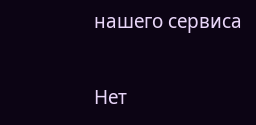нашего сервиса

Нет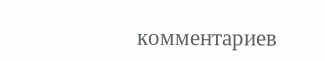комментариев